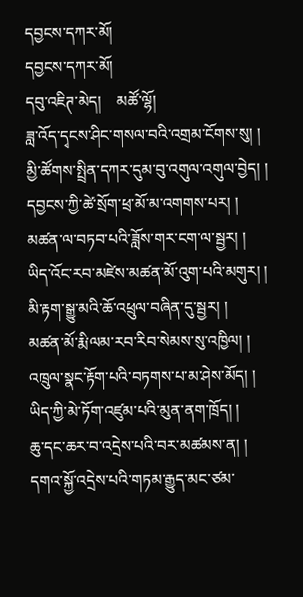དབྱངས་དཀར་མོ།
དབྱངས་དཀར་མོ།
དབུ་འཇིཊ་མེད།    མཚོ་ལྷོ།
ཟླ་འོད་དྭངས་ཤིང་གསལ་བའི་འགྲམ་ངོགས་སུ། །
མྱི་ཚོགས་སྤྲིན་དཀར་དུམ་བུ་འགུལ་འགུལ་བྱེད། །
དབྱངས་ཀྱི་ཚེ་སྲོག་ཕྲ་མོ་མ་འགགས་པར། །
མཚན་ལ་བཏབ་པའི་ཟློས་གར་ངག་ལ་སྦྱར། །
ཡིད་འོང་རབ་མཛེས་མཚན་མོ་འུག་པའི་མགུར། །
མི་རྟག་སྒྱུ་མའི་ཆོ་འཕྲུལ་བཞིན་དུ་སྦྱར། །
མཚན་མོ་རྨི་ལམ་རབ་རིབ་སེམས་སུ་འཁྱིལ། །
འཁྲུལ་སྣང་རྟོག་པའི་བཏགས་པ་མ་ཤེས་མོད། །
ཡིད་ཀྱི་མེ་ཏོག་འཛུམ་པའི་མུན་ནག་ཁྲོད། །
ཆུ་དང་ཆར་བ་འདྲེས་པའི་བར་མཚམས་ན། །
དགའ་སྐྱོ་འདྲེས་པའི་གཏམ་རྒྱུད་མང་ཙམ་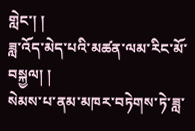གླེང་། །
ཟླ་འོད་མེད་པའི་མཚན་ལམ་རིང་མོ་བསྐྱལ། །
སེམས་པ་ནམ་མཁར་བཏེགས་ཏེ་ཟླ་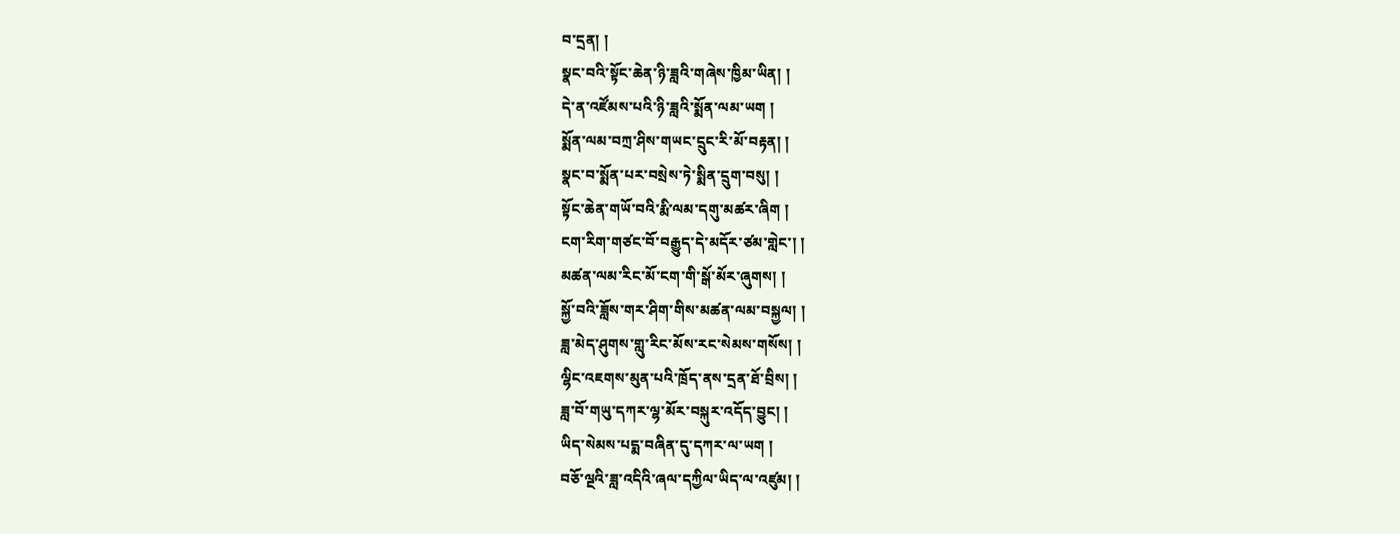བ་དྲན། །
སྣང་བའི་སྟོང་ཆེན་ཉི་ཟླའི་གཞེས་ཁྱིམ་ཡིན། །
དེ་ན་འཛོམས་པའི་ཉི་ཟླའི་སྨོན་ལམ་ཡག །
སྨོན་ལམ་བཀྲ་ཤིས་གཡང་དྲུང་རི་མོ་བརྟན། །
སྣང་བ་སྨོན་པར་བསྲེས་ཏེ་སྨིན་དྲུག་བསུ། །
སྟོང་ཆེན་གཡོ་བའི་རྨི་ལམ་དགུ་མཚར་ཞིག །
ངག་རིག་གཙང་བོ་བརྒྱུད་དེ་མདོར་ཙམ་གླེང་། །
མཚན་ལམ་རིང་མོ་ངག་གི་སྒོ་མོར་ཞུགས། །
སྐྱོ་བའི་ཟློས་གར་ཤིག་གིས་མཚན་ལམ་བསྐྱལ། །
ཟླ་མེད་ཤུགས་གླུ་རིང་མོས་རང་སེམས་གསོས། །
ལྷིང་འཇགས་མུན་པའི་ཁྲོད་ནས་དྲན་ཐོ་བྲིས། །
ཟླ་བོ་གཡུ་དཀར་ལྷ་མོར་བསྐུར་འདོད་བྱུང། །
ཡིད་སེམས་པདྨ་བཞིན་དུ་དཀར་ལ་ཡག །
བཅོ་ལྔའི་ཟླ་འདིའི་ཞལ་དཀྱིལ་ཡིད་ལ་འཛུམ། །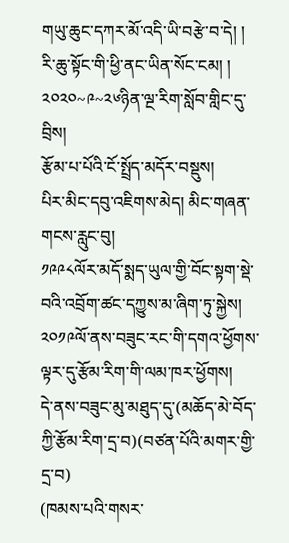གཡུ་ཆུང་དཀར་མོ་འདི་ཡི་བརྩེ་བ་དེ། །
རི་ཆུ་སྟོང་གི་ཕྱི་ནང་ཡིན་སོང་ངམ། །
༢༠༢༠~༩~༢༦ཉིན་ལྔ་རིག་སློབ་གླིང་དུ་བྲིས།
རྩོམ་པ་པོའི་ངོ་སྤྲོད་མདོར་བསྡུས།
པིར་མིང་དབུ་འཇིགས་མེད། མིང་གཞན་གངས་རླུང་བུ།
༡༩༩༨ལོར་མདོ་སྨད་ཡུལ་གྱི་བོང་སྟག་སྡེ་བའི་འབྲོག་ཚང་དཀྱུས་མ་ཞིག་ཏུ་སྐྱེས།
༢༠༡༩ལོ་ནས་བཟུང་རང་གི་དགའ་ཕྱོགས་ལྟར་དུ་རྩོམ་རིག་གི་ལམ་ཁར་ཕྱོགས།
དེ་ནས་བཟུང་མུ་མཐུད་དུ་(མཆོད་མེ་བོད་ཀྱི་རྩོམ་རིག་དྲ་བ)(བཙན་པོའི་མགར་གྱི་དྲ་བ)
(ཁམས་པའི་གསར་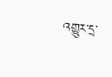འགྱུར་དྲ་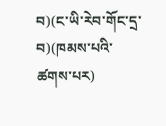བ)(ང་ཡི་རེབ་གོང་དྲ་བ)(ཁམས་པའི་ཚགས་པར)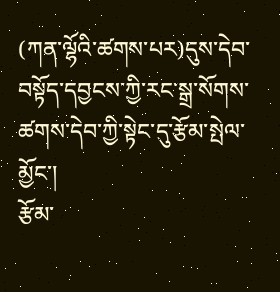(ཀན་ལྷོའི་ཚགས་པར)དུས་དེབ་བསྟོད་དབྱངས་ཀྱི་རང་སྒྲ་སོགས་ཚགས་དེབ་ཀྱི་སྟེང་དུ་རྩོམ་སྤེལ་མྱོང་།
རྩོམ་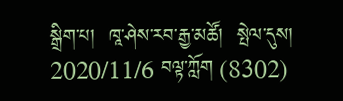སྒྲིག་པ།  ཁཱ་ཤེས་རབ་རྒྱ་མཚོ།  སྤེལ་དུས། 2020/11/6 བལྟ་ཀློག (8302)